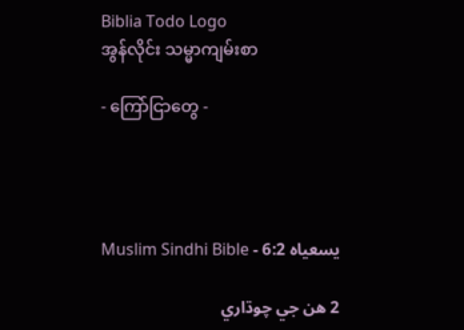Biblia Todo Logo
အွန်လိုင်း သမ္မာကျမ်းစာ

- ကြော်ငြာတွေ -




يسعياہ 6:2 - Muslim Sindhi Bible

2 هن جي چوڌاري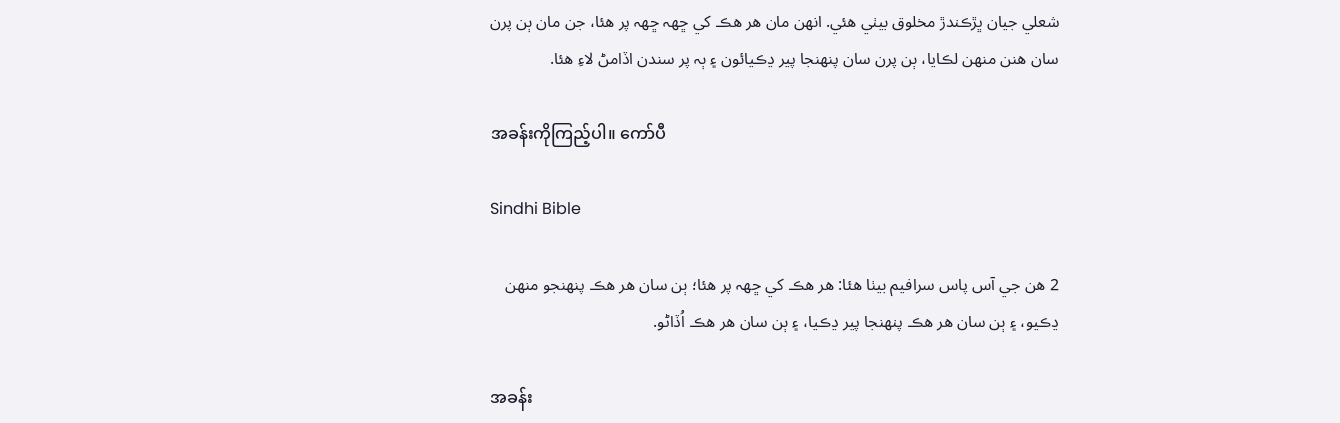شعلي جيان ڀڙڪندڙ مخلوق بيٺي هئي. انهن مان هر هڪ کي ڇهہ ڇهہ پر هئا، جن مان ٻن پرن سان هنن منهن لڪايا، ٻن پرن سان پنهنجا پير ڍڪيائون ۽ ٻہ پر سندن اڏامڻ لاءِ هئا.

အခန်းကိုကြည့်ပါ။ ကော်ပီ

Sindhi Bible

2 هن جي آس پاس سرافيم بيٺا هئا: هر هڪ کي ڇهہ پر هئا؛ ٻن سان هر هڪ پنهنجو منهن ڍڪيو، ۽ ٻن سان هر هڪ پنهنجا پير ڍڪيا، ۽ ٻن سان هر هڪ اُڏاڻو.

အခန်း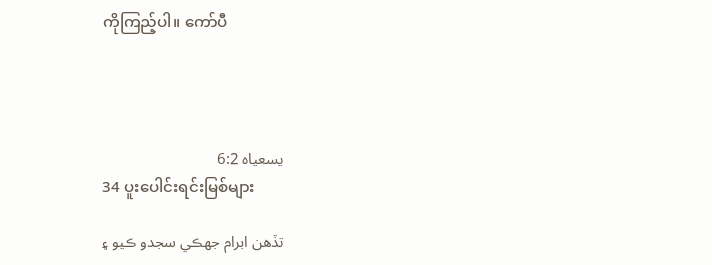ကိုကြည့်ပါ။ ကော်ပီ




يسعياہ 6:2
34 ပူးပေါင်းရင်းမြစ်များ

تڏهن ابرام جھڪي سجدو ڪيو ۽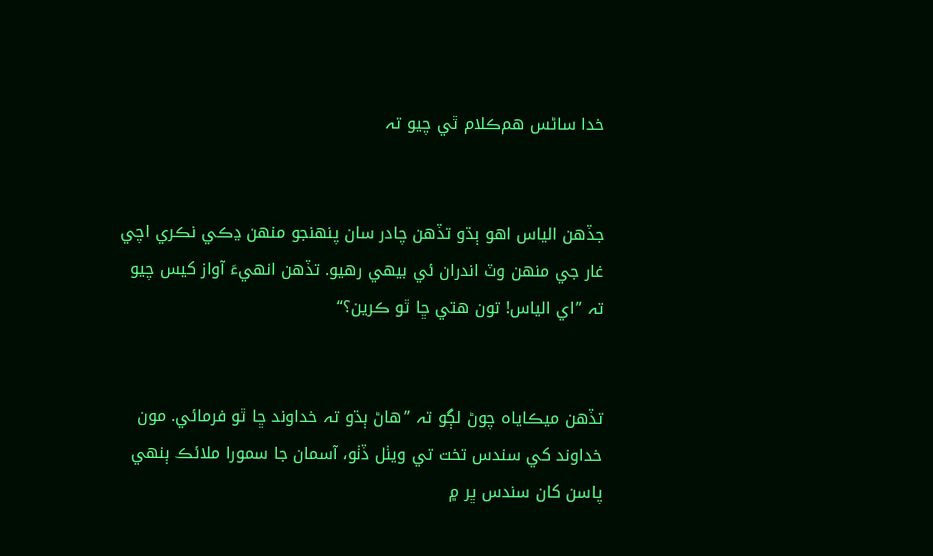خدا ساڻس هم‌ڪلام ٿي چيو تہ


جڏهن الياس اهو ٻڌو تڏهن چادر سان پنهنجو منهن ڍڪي نڪري اچي غار جي منهن وٽ اندران ئي بيهي رهيو. تڏهن انهيءَ آواز کيس چيو تہ ”اي الياس! تون هتي ڇا ٿو ڪرين؟“


تڏهن ميڪاياہ چوڻ لڳو تہ ”هاڻ ٻڌو تہ خداوند ڇا ٿو فرمائي. مون خداوند کي سندس تخت تي ويٺل ڏٺو، آسمان جا سمورا ملائڪ ٻنهي پاسن کان سندس ڀر ۾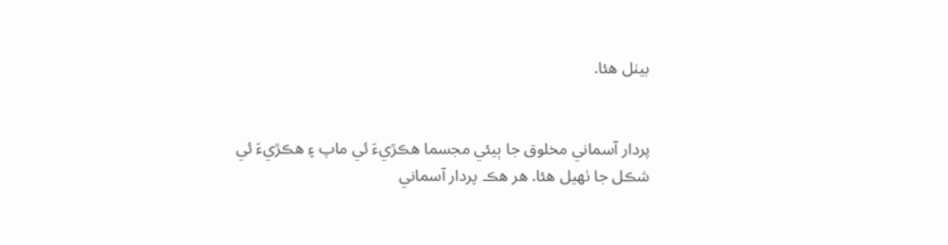بيٺل هئا.


پردار آسماني مخلوق جا ٻيئي مجسما هڪڙيءَ ئي ماپ ۽ هڪڙيءَ ئي شڪل جا ٺهيل هئا. هر هڪ پردار آسماني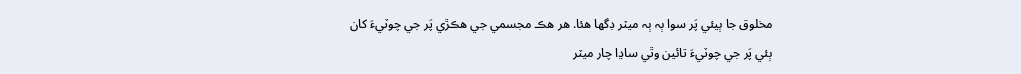مخلوق جا ٻيئي پَر سوا ٻہ ٻہ ميٽر ڊگھا هئا. هر هڪ مجسمي جي هڪڙي پَر جي چوٽيءَ کان ٻئي پَر جي چوٽيءَ تائين وٿي ساڍا چار ميٽر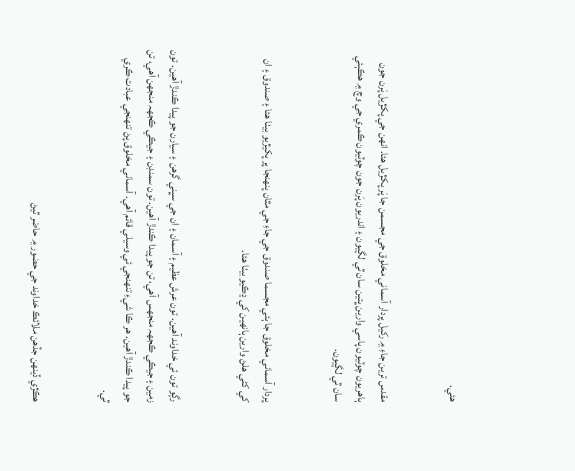هئي.


مقدس ترين جاءِ ۾ رکيل پردار آسماني مخلوق جي مجسمن جا پَر پکڙيل هئا. انهن جي پکڙيل پَرن جون ٻاهريون چوٽيون پاسي وارين ڀتين سان ٿي لڳيون ۽ اندريون پَرن جون چوٽيون ڪمري جي وچ ۾ هڪٻئي سان ٿي لڳيون.


پردار آسماني مخلوق جا ٻئي مجسما صندوق جي جاءِ جي مٿان پنهنجا پر پکيڙيو بيٺا هئا ۽ صندوق ۽ ان کي کڻي هلڻ وارين ٻانهين کي ڍڪيو بيٺا هئا.


رڳو تون ئي خداوند آهين. تون عرش عظيم ۽ آسمان ۽ ان جي سڀني گرهن ۽ سيارن جو پيدا ڪندڙ آهين. تون زمين ۽ جيڪي ڪجھہ منجھس آهي، تن جو پيدا ڪندڙ آهين. تون سمنڊن ۽ جيڪي ڪجھہ منجھن آهي، تن جو پيدا ڪندڙ آهين. هر ڪا شيءِ تنهنجي ئي وسيلي قائم آهي. آسماني مخلوق پڻ تنهنجي عبادت ڪري ٿي.


هڪڙي ڏينهن جڏهن ملائڪ خداوند جي حضور ۾ حاضر ٿيڻ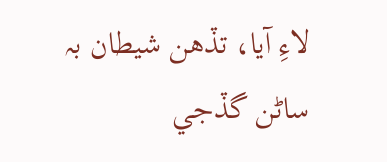لاءِ آيا، تڏهن شيطان بہ ساڻن گڏجي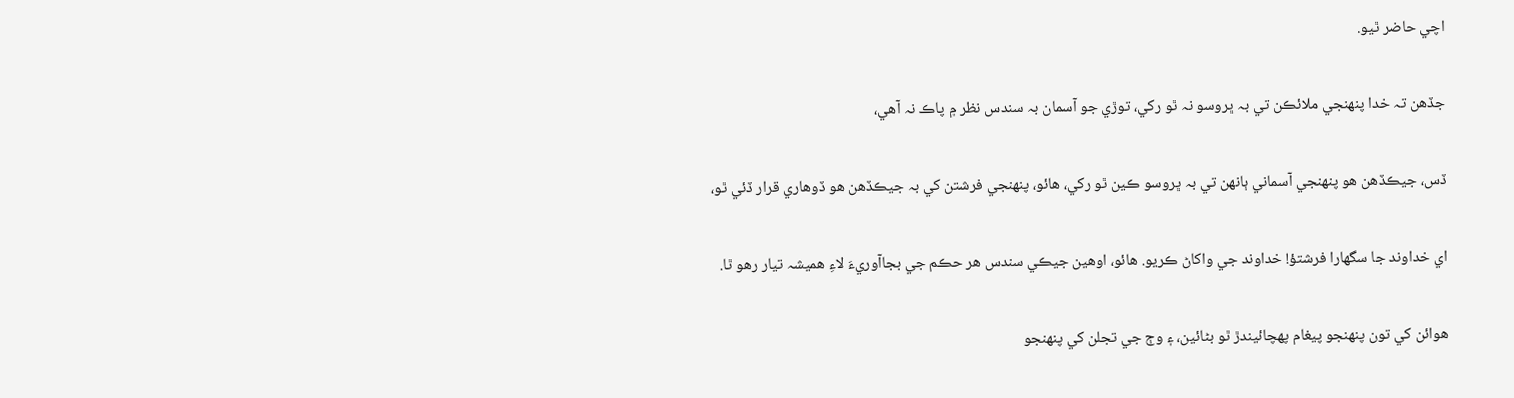اچي حاضر ٿيو.


جڏهن تہ خدا پنهنجي ملائڪن تي بہ ڀروسو نہ ٿو رکي، توڙي جو آسمان بہ سندس نظر ۾ پاڪ نہ آهي،


ڏس، جيڪڏهن هو پنهنجي آسماني ٻانهن تي بہ ڀروسو ڪين ٿو رکي، هائو، پنهنجي فرشتن کي بہ جيڪڏهن هو ڏوهاري قرار ڏئي ٿو،


اي خداوند جا سگھارا فرشتؤ! خداوند جي واکاڻ ڪريو. هائو، اوهين جيڪي سندس هر حڪم جي بجاآوريءَ لاءِ هميشہ تيار رهو ٿا.


هوائن کي تون پنهنجو پيغام پهچائيندڙ ٿو بڻائين، ۽ وڄ جي تجلن کي پنهنجو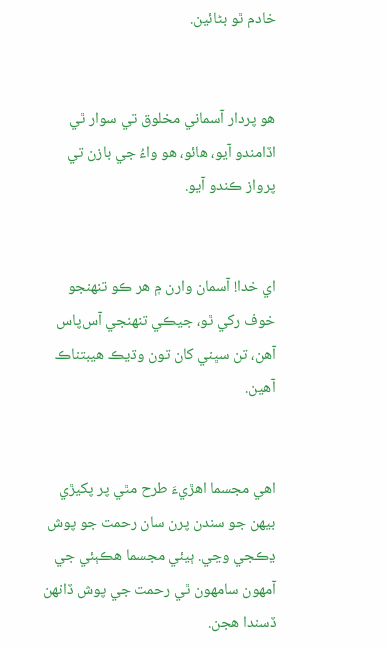خادم ٿو بڻائين.


هو پردار آسماني مخلوق تي سوار ٿي اڏامندو آيو، هائو، هو واءُ جي بازن تي پرواز ڪندو آيو.


اي خدا! آسمان وارن ۾ هر ڪو تنهنجو خوف رکي ٿو، جيڪي تنهنجي آس‌پاس آهن، تن سڀني کان تون وڌيڪ هيبتناڪ آهين.


اهي مجسما اهڙيءَ طرح مٿي پر پکيڙي بيهن جو سندن پرن سان رحمت جو پوش ڍڪجي وڃي. ٻيئي مجسما هڪٻئي جي آمهون سامهون ٿي رحمت جي پوش ڏانهن ڏسندا هجن.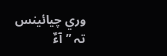وري چيائينس تہ ”آءٌ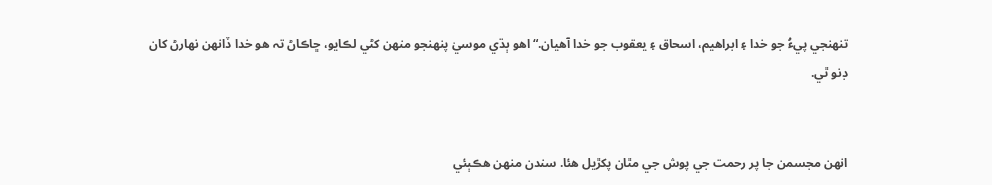تنهنجي پيءُ جو خدا ۽ ابراهيم، اسحاق ۽ يعقوب جو خدا آهيان.“ اهو ٻڌي موسيٰ پنهنجو منهن کڻي لڪايو، ڇاڪاڻ تہ هو خدا ڏانهن نهارڻ کان ڊنو ٿي.


انهن مجسمن جا پر رحمت جي پوش جي مٿان پکڙيل هئا. سندن منهن هڪٻئي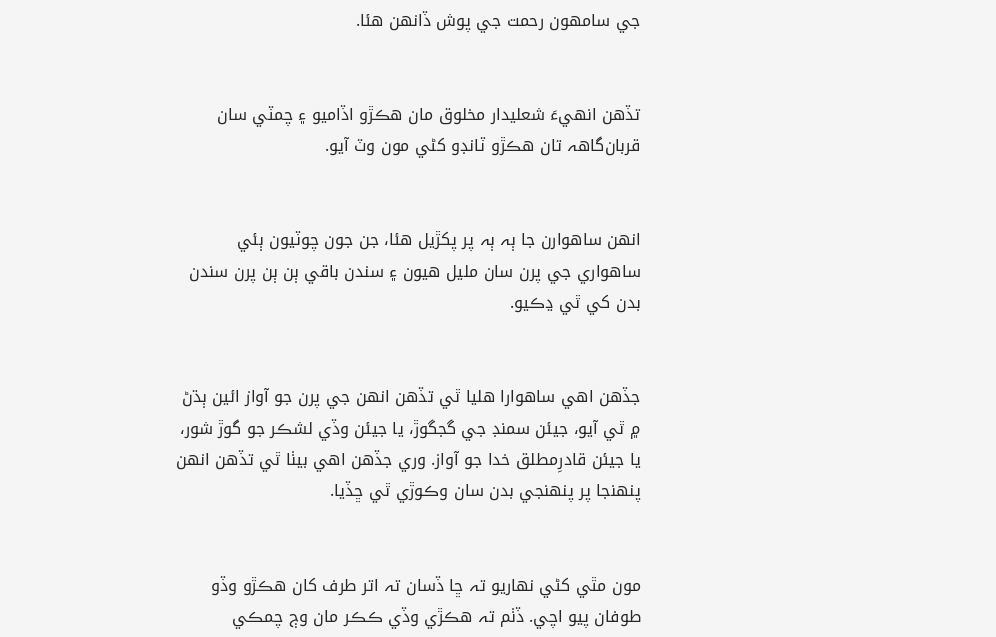جي سامهون رحمت جي پوش ڏانهن هئا.


تڏهن انهيءَ شعليدار مخلوق مان هڪڙو اڏاميو ۽ چمٽي سان قربان‌گاهہ تان هڪڙو ٽانڊو کڻي مون وٽ آيو.


انهن ساهوارن جا ٻہ ٻہ پر پکڙيل هئا، جن جون چوٽيون ٻئي ساهواري جي پرن سان مليل هيون ۽ سندن باقي ٻن ٻن پرن سندن بدن کي ٿي ڍڪيو.


جڏهن اهي ساهوارا هليا ٿي تڏهن انهن جي پرن جو آواز ائين ٻڌڻ ۾ ٿي آيو، جيئن سمنڊ جي گجگوڙ، يا جيئن وڏي لشڪر جو گوڙ شور، يا جيئن قادرِمطلق خدا جو آواز. وري جڏهن اهي بيٺا ٿي تڏهن انهن پنهنجا پر پنهنجي بدن سان وڪوڙي ٿي ڇڏيا.


مون مٿي کڻي نهاريو تہ ڇا ڏسان تہ اتر طرف کان هڪڙو وڏو طوفان پيو اچي. ڏٺم تہ هڪڙي وڏي ڪڪر مان وڄ چمڪي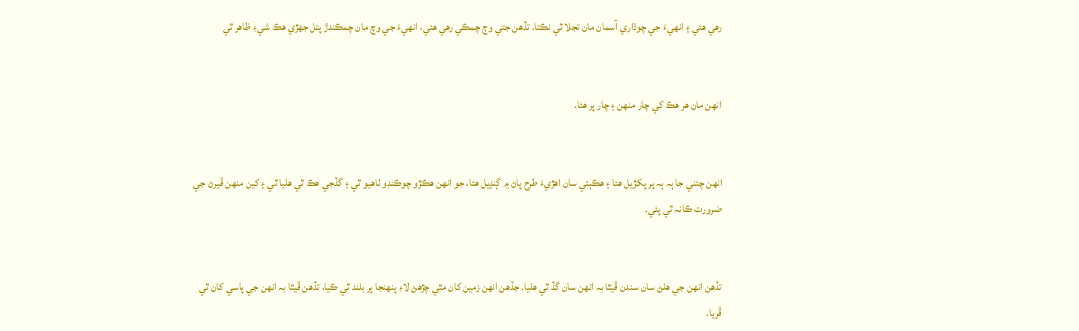رهي هئي ۽ انهيءَ جي چوڌاري آسمان مان تجلا ٿي نڪتا. تڏهن جتي وڄ چمڪي رهي هئي، انهيءَ جي وچ مان چمڪندڙ پتل جهڙي هڪ شيءِ ظاهر ٿي


انهن مان هر هڪ کي چار منهن ۽ چار پر هئا.


انهن چئني جا ٻہ ٻہ پر پکڙيل هئا ۽ هڪٻئي سان اهڙيءَ طرح پاڻ ۾ ڳنڍيل هئا، جو انهن هڪڙو چوڪنڊو ٺاهيو ٿي ۽ گڏجي هڪ ٿي هليا ٿي ۽ کين منهن ڦيرڻ جي ضرورت ڪانہ ٿي پئي.


تڏهن انهن جي هلڻ سان سندن ڦيٿا بہ انهن سان گڏ ٿي هليا. جڏهن انهن زمين کان مٿي چڙهڻ لاءِ پنهنجا پر بلند ٿي ڪيا، تڏهن ڦيٿا بہ انهن جي پاسي کان ٿي ڦريا.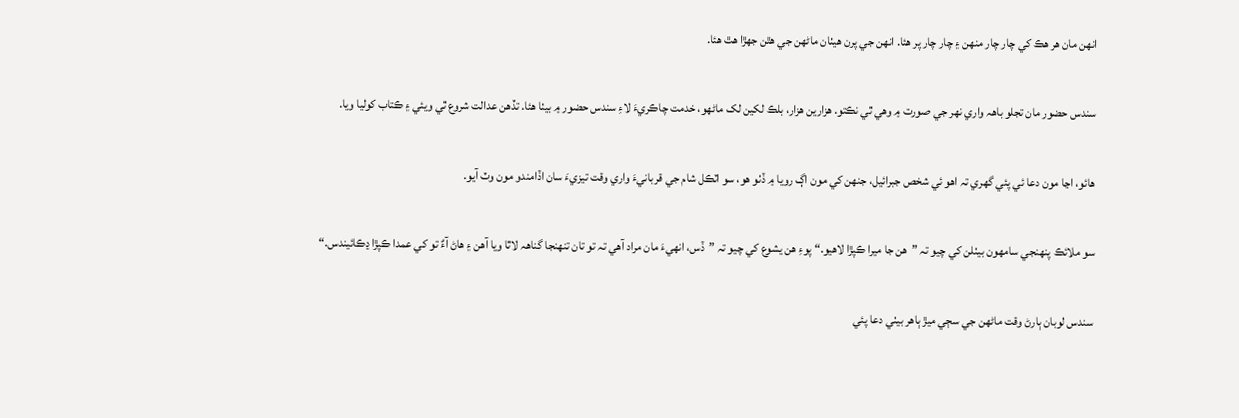انهن مان هر هڪ کي چار چار منهن ۽ چار چار پر هئا. انهن جي پرن هيٺان ماڻهن جي هٿن جهڙا هٿ هئا.


سندس حضور مان تجلو باهہ واري نهر جي صورت ۾ وهي ٿي نڪتو. هزارين هزار، بلڪ لکين لک ماڻهو، خدمت چاڪريءَ لاءِ سندس حضور ۾ بيٺا هئا. تڏهن عدالت شروع ٿي ويئي ۽ ڪتاب کوليا ويا.


هائو، اڃا مون دعا ئي پئي گھري تہ اهو ئي شخص جبرائيل، جنهن کي مون اڳ رويا ۾ ڏٺو هو، سو اٽڪل شام جي قربانيءَ واري وقت تيزيءَ سان اڏامندو مون وٽ آيو.


سو ملائڪ پنهنجي سامهون بيٺلن کي چيو تہ ”هن جا ميرا ڪپڙا لاهيو.“ پوءِ هن يشوع کي چيو تہ ”ڏس، انهيءَ مان مراد آهي تہ تو تان تنهنجا گناهہ لاٿا ويا آهن ۽ هاڻ آءٌ تو کي عمدا ڪپڙا ڍڪائيندس.“


سندس لوبان ٻارڻ وقت ماڻهن جي سڄي ميڙ ٻاهر بيٺي دعا پئي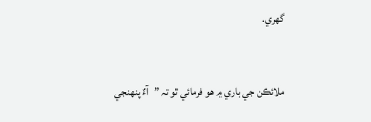گھري.


ملائڪن جي باري ۾ هو فرمائي ٿو تہ ”آءٌ پنهنجي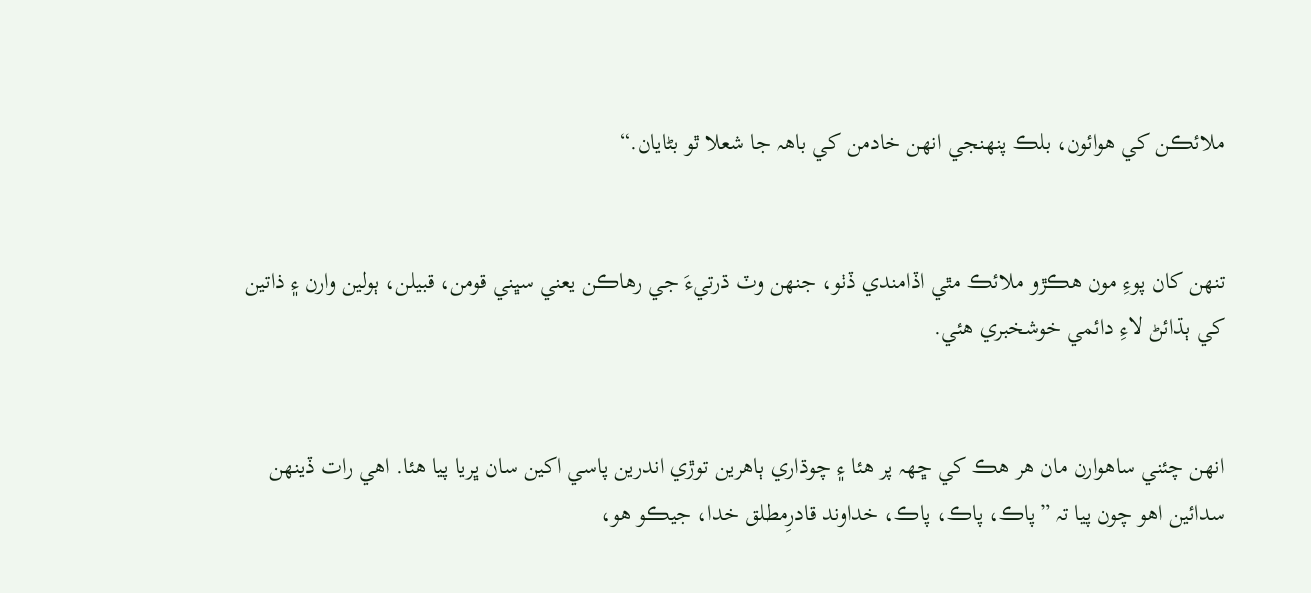ملائڪن کي هوائون، بلڪ پنهنجي انهن خادمن کي باهہ جا شعلا ٿو بڻايان.“


تنهن کان پوءِ مون هڪڙو ملائڪ مٿي اڏامندي ڏٺو، جنهن وٽ ڌرتيءَ جي رهاڪن يعني سڀني قومن، قبيلن، ٻولين وارن ۽ ذاتين کي ٻڌائڻ لاءِ دائمي خوشخبري هئي.


انهن چئني ساهوارن مان هر هڪ کي ڇهہ پر هئا ۽ چوڌاري ٻاهرين توڙي اندرين پاسي اکين سان ڀريا پيا هئا. اهي رات ڏينهن سدائين اهو چون پيا تہ ”پاڪ، پاڪ، پاڪ، خداوند قادرِمطلق خدا، جيڪو هو،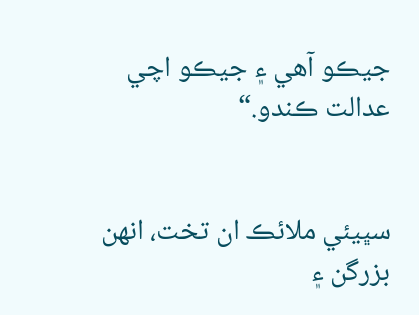جيڪو آهي ۽ جيڪو اچي عدالت ڪندو.“


سڀيئي ملائڪ ان تخت، انهن بزرگن ۽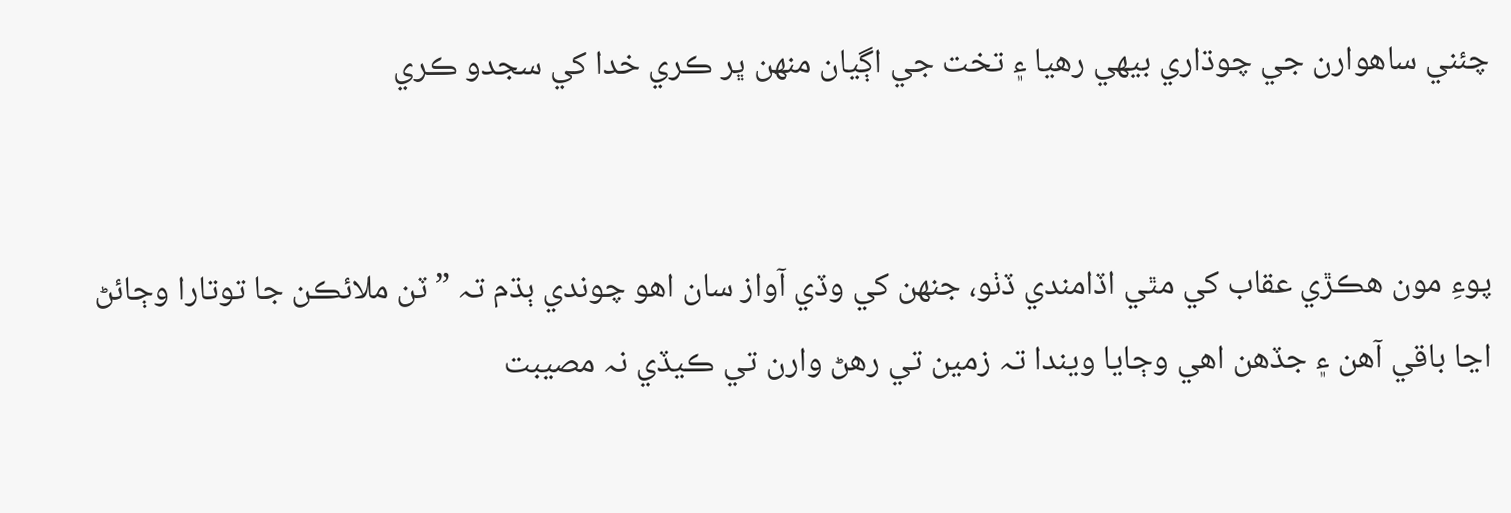چئني ساهوارن جي چوڌاري بيهي رهيا ۽ تخت جي اڳيان منهن ڀر ڪري خدا کي سجدو ڪري


پوءِ مون هڪڙي عقاب کي مٿي اڏامندي ڏٺو، جنهن کي وڏي آواز سان اهو چوندي ٻڌم تہ ”ٽن ملائڪن جا توتارا وڄائڻ اڃا باقي آهن ۽ جڏهن اهي وڄايا ويندا تہ زمين تي رهڻ وارن تي ڪيڏي نہ مصيبت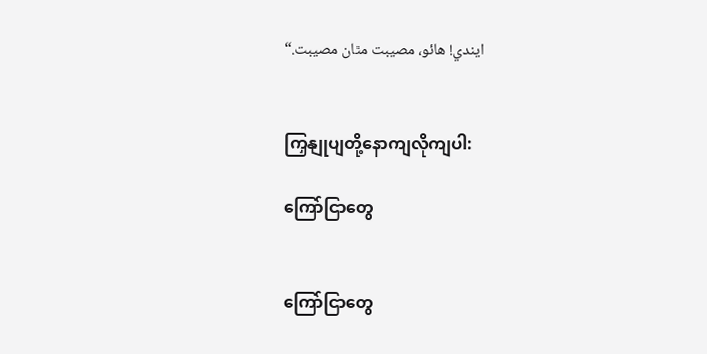ايندي! هائو، مصيبت مٿان مصيبت.“


ကြှနျုပျတို့နောကျလိုကျပါ:

ကြော်ငြာတွေ


ကြော်ငြာတွေ